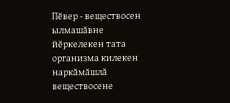Пĕвер - веществосен ылмашăвне йĕркелекен тата организма килекен наркăмăшлă веществосене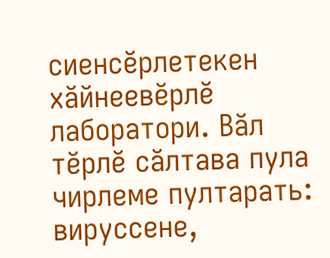сиенсĕрлетекен хăйнеевĕрлĕ лаборатори. Вăл тĕрлĕ сăлтава пула чирлеме пултарать: вируссене,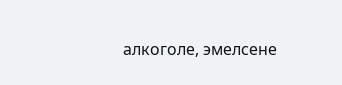алкоголе, эмелсене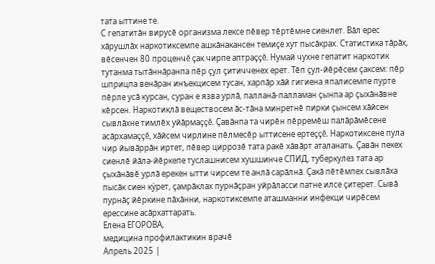тата ыттине те.
С гепатитăн вирусĕ организма лексе пĕвер тĕртĕмне сиенлет. Вăл ерес хăрушлăх наркотиксемпе ашкăнакансен темиçе хут пысăкрах. Статистика тăрăх, вĕсенчен 80 проценчĕ çак чирпе аптраççĕ. Нумай чухне гепатит наркотик тутанма тытăннăранпа пĕр çул çитичченех ерет. Тĕп çул-йĕрĕсем çаксем: пĕр шприцпа венăран инъекцисем тусан, харпăр хăй гигиена япалисемпе пурте пĕрле усă курсан, суран е язва урлă, палланă-палламан çынпа ар çыхăнăвне кĕрсен. Наркотиклă веществосем ăс-тăна минретнĕ пирки çынсем хăйсен сывлăхне тимлĕх уйăрмаççĕ. Çавăнпа та чирĕн пĕрремĕш палăрăмĕсене асăрхамаççĕ, хăйсем чирлине пĕлмесĕр ыттисене ертеççĕ. Наркотиксене пула чир йывăррăн иртет, пĕвер циррозĕ тата ракĕ хăвăрт аталанать. Çавăн пекех сиенлĕ йăла-йĕркепе туслашнисем хушшинче СПИД, туберкулез тата ар çыхăнăвĕ урлă ерекен ытти чирсем те анлă сарăлнă. Çакă пĕтĕмпех сывлăха пысăк сиен кÿрет, çамрăклах пурнăçран уйрăласси патне илсе çитерет. Сывă пурнăç йĕркине пăхăнни, наркотиксемпе аташманни инфекци чирĕсем ерессине асăрхаттарать.
Елена ЕГОРОВА,
медицина профилактикин врачĕ
Апрель 2025 |